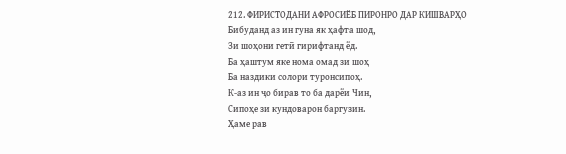212. ФИРИСТОДАНИ АФРОСИЁБ ПИРОНРО ДАР КИШВАРҲО
Бибуданд аз ин гуна як ҳафта шод,
Зи шоҳони гетӣ гирифтанд ёд.
Ба ҳаштум яке нома омад зи шоҳ
Ба наздики солори туронсипоҳ.
К-аз ин ҷо бирав то ба дарёи Чин,
Сипоҳе зи кундоварон баргузин.
Ҳаме рав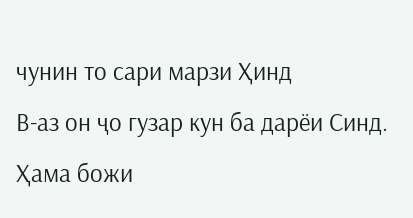чунин то сари марзи Ҳинд
В-аз он ҷо гузар кун ба дарёи Синд.
Ҳама божи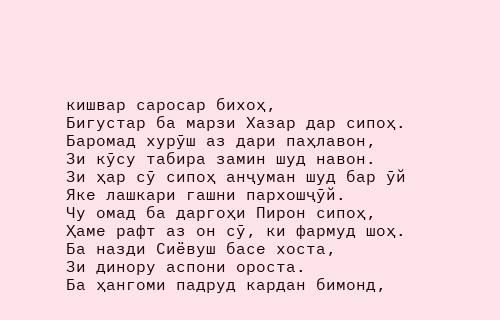кишвар саросар бихоҳ,
Бигустар ба марзи Хазар дар сипоҳ.
Баромад хурӯш аз дари паҳлавон,
Зи кӯсу табира замин шуд навон.
Зи ҳар сӯ сипоҳ анҷуман шуд бар ӯй
Яке лашкари гашни пархошҷӯй.
Чу омад ба даргоҳи Пирон сипоҳ,
Ҳаме рафт аз он сӯ, ки фармуд шоҳ.
Ба назди Сиёвуш басе хоста,
Зи динору аспони ороста.
Ба ҳангоми падруд кардан бимонд,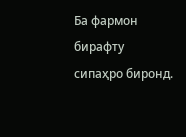Ба фармон бирафту сипаҳро биронд.